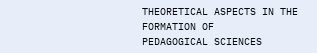THEORETICAL ASPECTS IN THE FORMATION OF
PEDAGOGICAL SCIENCES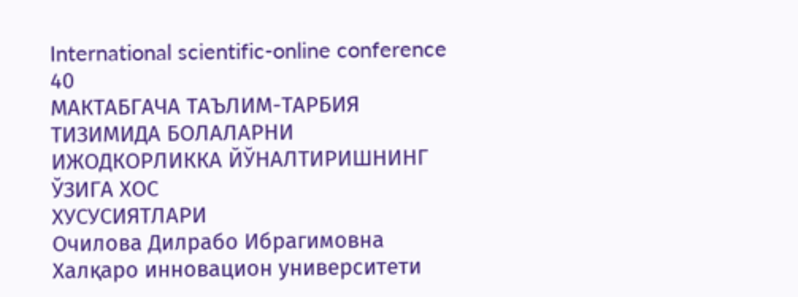International scientific-online conference
40
МАКТАБГАЧА ТАЪЛИМ-ТАРБИЯ ТИЗИМИДА БОЛАЛАРНИ
ИЖОДКОРЛИККА ЙЎНАЛТИРИШНИНГ ЎЗИГА ХОС
ХУСУСИЯТЛАРИ
Очилова Дилрабо Ибрагимовна
Халқаро инновацион университети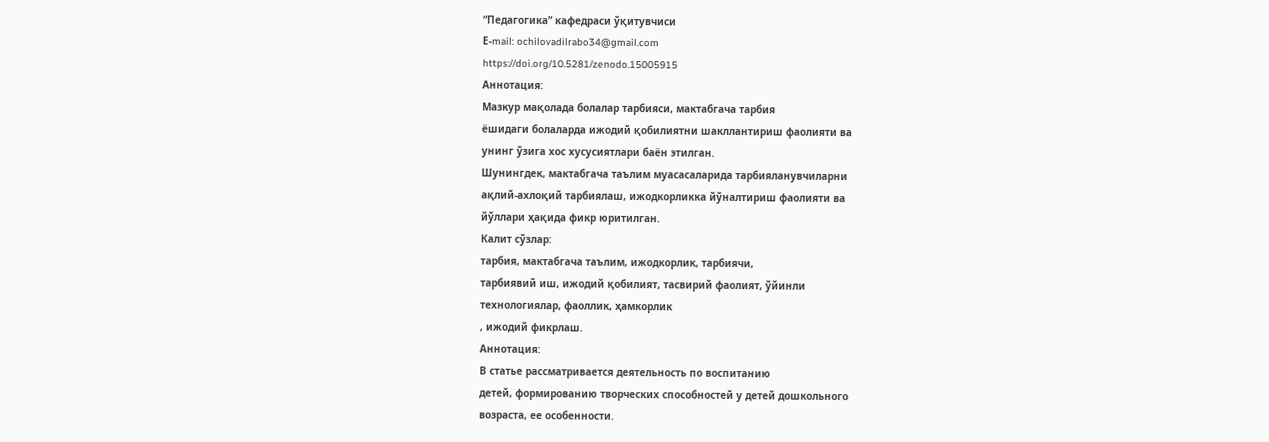“Педагогика” кафедраси ўқитувчиси
Е-mail: ochilovadilrabo34@gmail.com
https://doi.org/10.5281/zenodo.15005915
Аннотация:
Мазкур мақолада болалар тарбияси, мактабгача тарбия
ёшидаги болаларда ижодий қобилиятни шакллантириш фаолияти ва
унинг ўзига хос хусусиятлари баён этилган.
Шунингдек, мактабгача таълим муасасаларида тарбияланувчиларни
ақлий-ахлоқий тарбиялаш, ижодкорликка йўналтириш фаолияти ва
йўллари ҳақида фикр юритилган.
Калит сўзлар:
тарбия, мактабгача таълим, ижодкорлик, тарбиячи,
тарбиявий иш, ижодий қобилият, тасвирий фаолият, ўйинли
технологиялар, фаоллик, ҳамкорлик
, ижодий фикрлаш.
Аннотация:
В статье рассматривается деятельность по воспитанию
детей, формированию творческих способностей у детей дошкольного
возраста, ее особенности.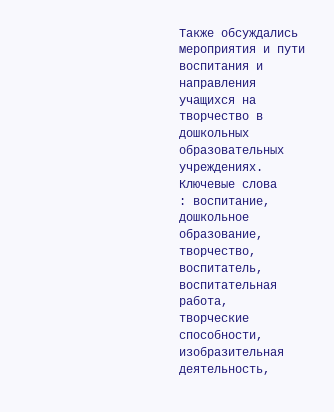Также обсуждались мероприятия и пути воспитания и направления
учащихся на творчество в дошкольных образовательных учреждениях.
Ключевые слова
: воспитание, дошкольное образование, творчество,
воспитатель,
воспитательная
работа,
творческие
способности,
изобразительная деятельность,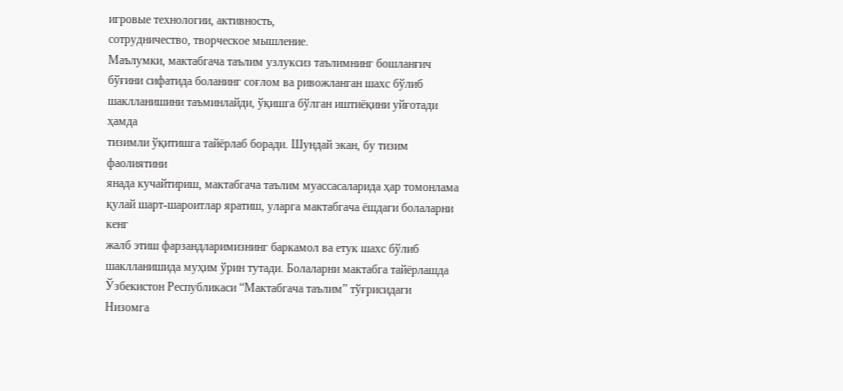игровые технологии, активность,
сотрудничество, творческое мышление.
Маълумки, мактабгача таълим узлуксиз таълимнинг бошланғич
бўғини сифатида боланинг соғлом ва ривожланган шахс бўлиб
шаклланишини таъминлайди, ўқишга бўлган иштиёқини уйғотади ҳамда
тизимли ўқитишга тайёрлаб боради. Шундай экан, бу тизим фаолиятини
янада кучайтириш, мактабгача таълим муассасаларида ҳар томонлама
қулай шарт-шароитлар яратиш, уларга мактабгача ёшдаги болаларни кенг
жалб этиш фарзандларимизнинг баркамол ва етук шахс бўлиб
шаклланишида муҳим ўрин тутади. Болаларни мактабга тайёрлашда
Ўзбекистон Республикаси “Мактабгача таълим” тўғрисидаги Низомга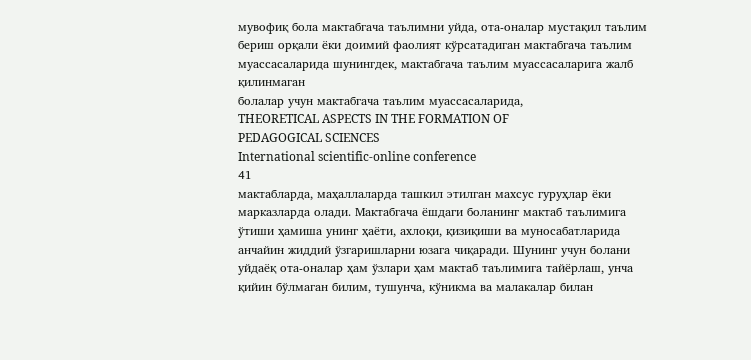мувофиқ бола мактабгача таълимни уйда, ота-оналар мустақил таълим
бериш орқали ёки доимий фаолият кўрсатадиган мактабгача таълим
муассасаларида шунингдек, мактабгача таълим муассасаларига жалб
қилинмаган
болалар учун мактабгача таълим муассасаларида,
THEORETICAL ASPECTS IN THE FORMATION OF
PEDAGOGICAL SCIENCES
International scientific-online conference
41
мактабларда, маҳаллаларда ташкил этилган махсус гуруҳлар ёки
марказларда олади. Мактабгача ёшдаги боланинг мактаб таълимига
ўтиши ҳамиша унинг ҳаёти, ахлоқи, қизиқиши ва муносабатларида
анчайин жиддий ўзгаришларни юзага чиқаради. Шунинг учун болани
уйдаёқ ота-оналар ҳам ўзлари ҳам мактаб таълимига тайёрлаш, унча
қийин бўлмаган билим, тушунча, кўникма ва малакалар билан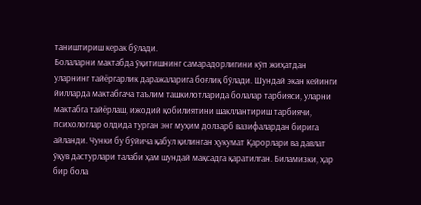таништириш керак бўлади.
Болаларни мактабда ўқитишнинг самарадорлигини кўп жиҳатдан
уларнинг тайёргарлик даражаларига боғлиқ бўлади. Шундай экан кейинги
йилларда мактабгача таълим ташкилотларида болалар тарбияси, уларни
мактабга тайёрлаш, ижодий қобилиятини шакллантириш тарбиячи,
психологлар олдида турган энг муҳим долзарб вазифалардан бирига
айланди. Чунки бу бўйича қабул қилинган ҳукумат Қарорлари ва давлат
ўқув дастурлари талаби ҳам шундай мақсадга қаратилган. Биламизки, ҳар
бир бола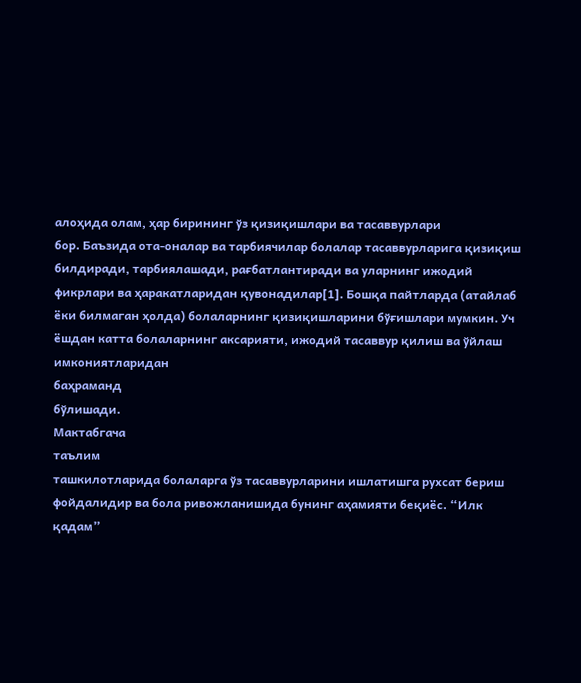алоҳида олам, ҳар бирининг ўз қизиқишлари ва тасаввурлари
бор. Баъзида ота-оналар ва тарбиячилар болалар тасаввурларига қизиқиш
билдиради, тарбиялашади, рағбатлантиради ва уларнинг ижодий
фикрлари ва ҳаракатларидан қувонадилар[1]. Бошқа пайтларда (атайлаб
ёки билмаган ҳолда) болаларнинг қизиқишларини бўғишлари мумкин. Уч
ёшдан катта болаларнинг аксарияти, ижодий тасаввур қилиш ва ўйлаш
имкониятларидан
баҳраманд
бўлишади.
Мактабгача
таълим
ташкилотларида болаларга ўз тасаввурларини ишлатишга рухсат бериш
фойдалидир ва бола ривожланишида бунинг аҳамияти беқиёс. “Илк қадам”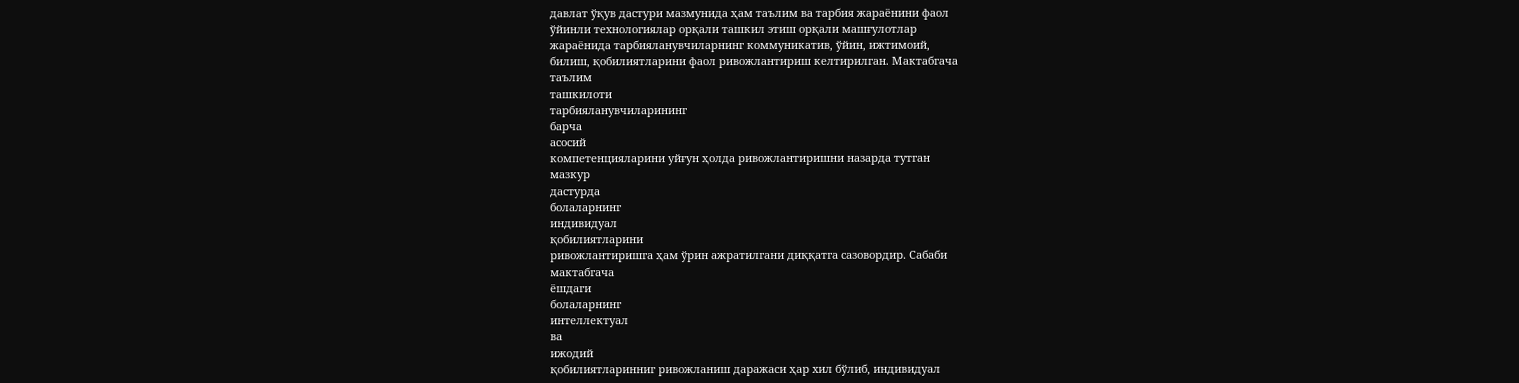давлат ўқув дастури мазмунида ҳам таълим ва тарбия жараёнини фаол
ўйинли технологиялар орқали ташкил этиш орқали машғулотлар
жараёнида тарбияланувчиларнинг коммуникатив, ўйин, ижтимоий,
билиш, қобилиятларини фаол ривожлантириш келтирилган. Мактабгача
таълим
ташкилоти
тарбияланувчиларининг
барча
асосий
компетенцияларини уйғун ҳолда ривожлантиришни назарда тутган
мазкур
дастурда
болаларнинг
индивидуал
қобилиятларини
ривожлантиришга ҳам ўрин ажратилгани диққатга сазовордир. Сабаби
мактабгача
ёшдаги
болаларнинг
интеллектуал
ва
ижодий
қобилиятларинниг ривожланиш даражаси ҳар хил бўлиб, индивидуал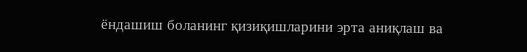ёндашиш боланинг қизиқишларини эрта аниқлаш ва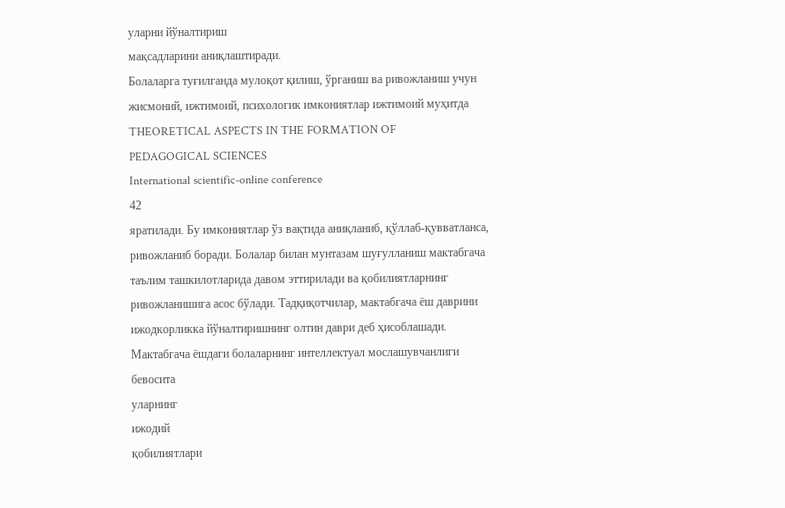уларни йўналтириш
мақсадларини аниқлаштиради.
Болаларга туғилганда мулоқот қилиш, ўрганиш ва ривожланиш учун
жисмоний, ижтимоий, психологик имкониятлар ижтимоий муҳитда
THEORETICAL ASPECTS IN THE FORMATION OF
PEDAGOGICAL SCIENCES
International scientific-online conference
42
яратилади. Бу имкониятлар ўз вақтида аниқланиб, қўллаб-қувватланса,
ривожланиб боради. Болалар билан мунтазам шуғулланиш мактабгача
таълим ташкилотларида давом эттирилади ва қобилиятларнинг
ривожланишига асос бўлади. Тадқиқотчилар, мактабгача ёш даврини
ижодкорликка йўналтиришнинг олтин даври деб ҳисоблашади.
Мактабгача ёшдаги болаларнинг интеллектуал мослашувчанлиги
бевосита
уларнинг
ижодий
қобилиятлари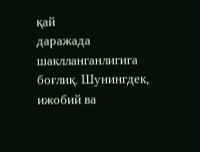қай
даражада
шаклланганлигига боғлиқ. Шунингдек, ижобий ва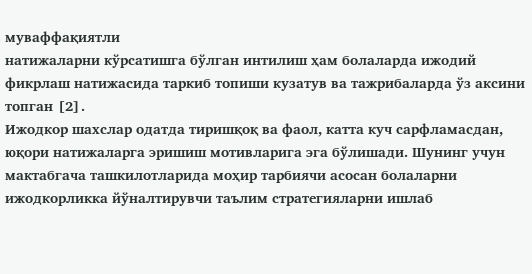муваффақиятли
натижаларни кўрсатишга бўлган интилиш ҳам болаларда ижодий
фикрлаш натижасида таркиб топиши кузатув ва тажрибаларда ўз аксини
топган [2].
Ижодкор шахслар одатда тиришқоқ ва фаол, катта куч сарфламасдан,
юқори натижаларга эришиш мотивларига эга бўлишади. Шунинг учун
мактабгача ташкилотларида моҳир тарбиячи асосан болаларни
ижодкорликка йўналтирувчи таълим стратегияларни ишлаб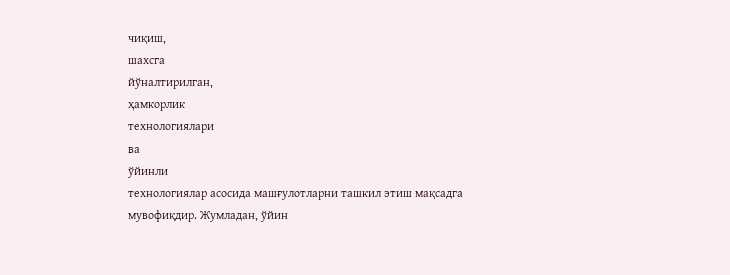чиқиш,
шахсга
йўналтирилган,
ҳамкорлик
технологиялари
ва
ўйинли
технологиялар асосида машғулотларни ташкил этиш мақсадга
мувофиқдир. Жумладан, ўйин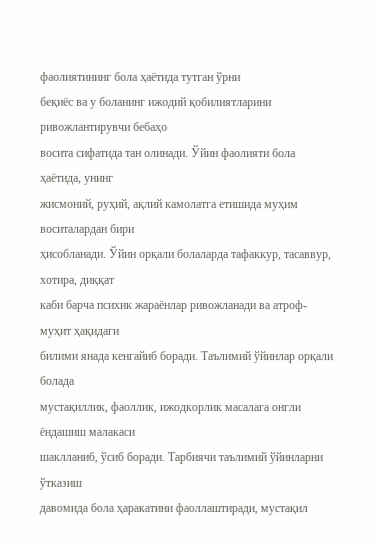фаолиятининг бола ҳаётида тутган ўрни
беқиёс ва у боланинг ижодий қобилиятларини ривожлантирувчи бебаҳо
восита сифатида тан олинади. Ўйин фаолияти бола ҳаётида, унинг
жисмоний, руҳий, ақлий камолатга етишида муҳим воситалардан бири
ҳисобланади. Ўйин орқали болаларда тафаккур, тасаввур, хотира, диққат
каби барча психик жараёнлар ривожланади ва атроф-муҳит ҳақидаги
билими янада кенгайиб боради. Таълимий ўйинлар орқали болада
мустақиллик, фаоллик, ижодкорлик масалага онгли ёндашиш малакаси
шаклланиб, ўсиб боради. Тарбиячи таълимий ўйинларни ўтказиш
давомида бола ҳаракатини фаоллаштиради, мустақил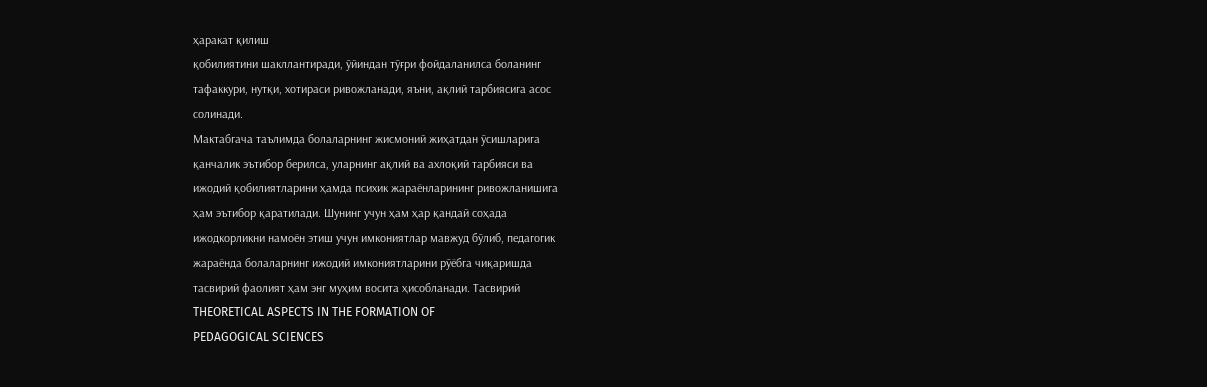ҳаракат қилиш
қобилиятини шакллантиради, ўйиндан тўғри фойдаланилса боланинг
тафаккури, нутқи, хотираси ривожланади, яъни, ақлий тарбиясига асос
солинади.
Мактабгача таълимда болаларнинг жисмоний жиҳатдан ўсишларига
қанчалик эътибор берилса, уларнинг ақлий ва ахлоқий тарбияси ва
ижодий қобилиятларини ҳамда психик жараёнларининг ривожланишига
ҳам эътибор қаратилади. Шунинг учун ҳам ҳар қандай соҳада
ижодкорликни намоён этиш учун имкониятлар мавжуд бўлиб, педагогик
жараёнда болаларнинг ижодий имкониятларини рўёбга чиқаришда
тасвирий фаолият ҳам энг муҳим восита ҳисобланади. Тасвирий
THEORETICAL ASPECTS IN THE FORMATION OF
PEDAGOGICAL SCIENCES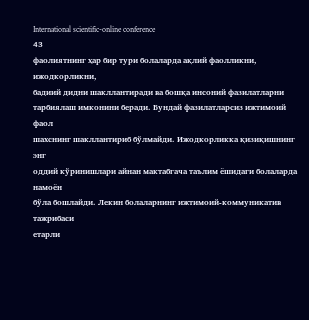International scientific-online conference
43
фаолиятнинг ҳар бир тури болаларда ақлий фаолликни, ижодкорликни,
бадиий дидни шакллантиради ва бошқа инсоний фазилатларни
тарбиялаш имконини беради. Бундай фазилатларсиз ижтимоий фаол
шахснинг шакллантириб бўлмайди. Ижодкорликка қизиқишнинг энг
оддий кўринишлари айнан мактабгача таълим ёшидаги болаларда намоён
бўла бошлайди. Лекин болаларнинг ижтимоий-коммуникатив тажрибаси
етарли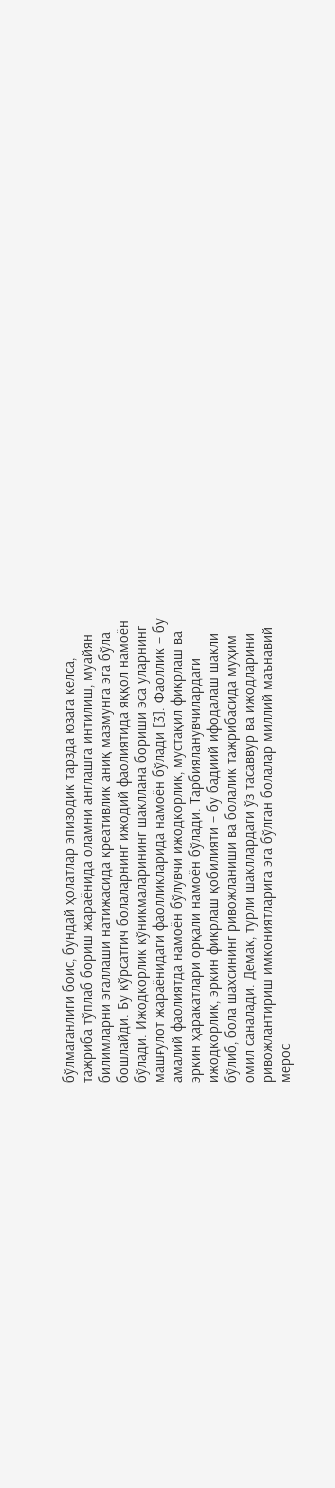бўлмаганлиги боис, бундай ҳолатлар эпизодик тарзда юзага келса,
тажриба тўплаб бориш жараёнида оламни англашга интилиш, муайян
билимларни эгаллаши натижасида креативлик аниқ мазмунга эга бўла
бошлайди. Бу кўрсатгич болаларнинг ижодий фаолиятида яққол намоён
бўлади. Ижодкорлик кўникмаларининг шакллана бориши эса уларнинг
машғулот жараёнидаги фаолликларида намоён бўлади [3]. Фаоллик – бу
амалий фаолиятда намоён бўлувчи ижодкорлик, мустақил фикрлаш ва
эркин ҳаракатлари орқали намоён бўлади. Тарбияланувчилардаги
ижодкорлик, эркин фикрлаш қобилияти – бу бадиий ифодалаш шакли
бўлиб, бола шахсининг ривожланиши ва болалик тажрибасида муҳим
омил саналади. Демак, турли шакллардаги ўз тасаввур ва ижодларини
ривожлантириш имкониятларига эга бўлган болалар миллий маънавий
мерос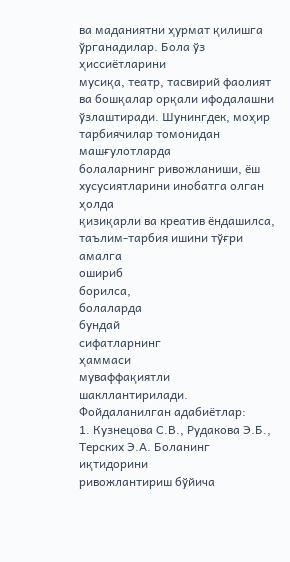ва маданиятни ҳурмат қилишга ўрганадилар. Бола ўз ҳиссиётларини
мусиқа, театр, тасвирий фаолият ва бошқалар орқали ифодалашни
ўзлаштиради. Шунингдек, моҳир тарбиячилар томонидан машғулотларда
болаларнинг ривожланиши, ёш хусусиятларини инобатга олган ҳолда
қизиқарли ва креатив ёндашилса, таълим-тарбия ишини тўғри амалга
ошириб
борилса,
болаларда
бундай
сифатларнинг
ҳаммаси
муваффақиятли шакллантирилади.
Фойдаланилган адабиётлар:
1. Кузнецова С.В., Рудакова Э.Б., Терских Э.А. Боланинг иқтидорини
ривожлантириш бўйича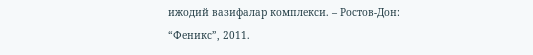ижодий вазифалар комплекси. – Ростов-Дон:
“Феникс”, 2011.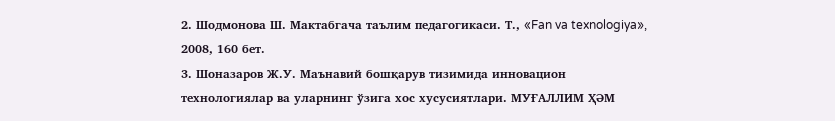2. Шодмонова Ш. Мактабгача таълим педагогикаси. Т., «Fan va texnologiya»,
2008, 160 бет.
3. Шоназаров Ж.У. Маънавий бошқарув тизимида инновацион
технологиялар ва уларнинг ўзига хос хусусиятлари. МУҒАЛЛИМ ҲӘМ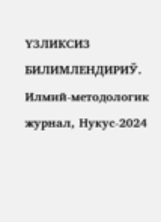ҮЗЛИКСИЗ БИЛИМЛЕНДИРИЎ. Илмий-методологик журнал, Нукус-2024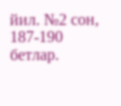йил. №2 сон, 187-190 бетлар.